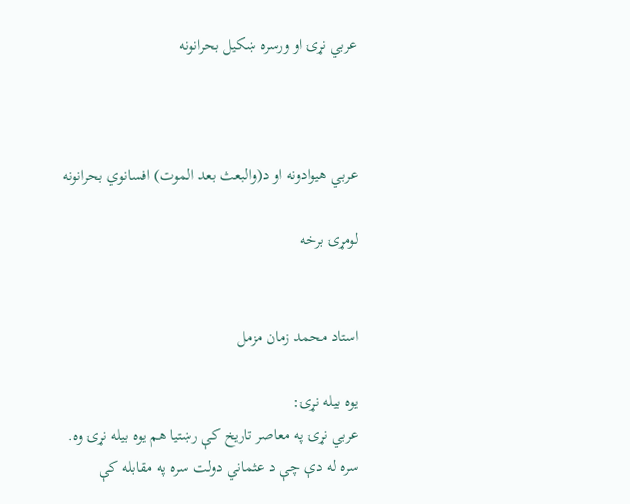عربي نړۍ او ورسره ښكيل بحرانونه



عربي هيوادونه او د(والبعث بعد الموت) افسانوي بحرانونه

لومړۍ برخه


استاد محمد زمان مزمل

يوه بيله نړۍ:
عربي نړۍ په معاصر تاريخ کې رښتيا هم يوه بيله نړۍ وه.
سره له دې چې د عثماني دولت سره په مقابله کې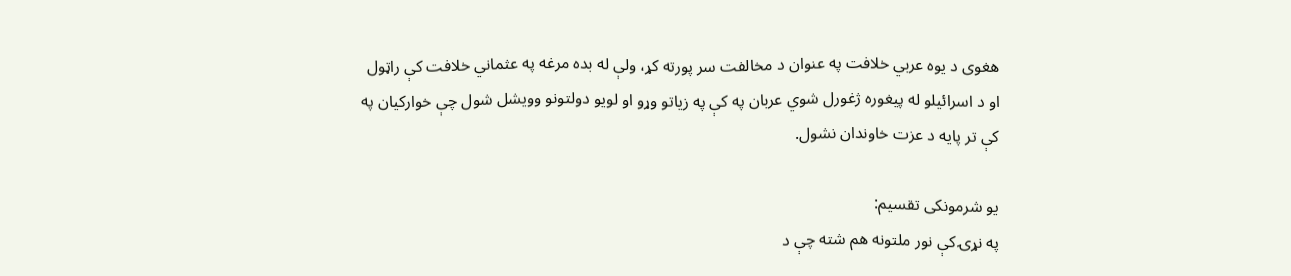هغوى د يوه عربي خلافت په عنوان د مخالفت سر پورته کړ، ولې له بده مرغه په عثماني خلافت کې راټول او د اسرائيلو له پيغوره ژغورل شوي عربان په کې په زياتو وړو او لويو دولتونو وويشل شول چې خوارکيان په کې تر پايه د عزت خاوندان نشول.

يو شرمونکى تقسيم:
په نړۍ کې نور ملتونه هم شته چې د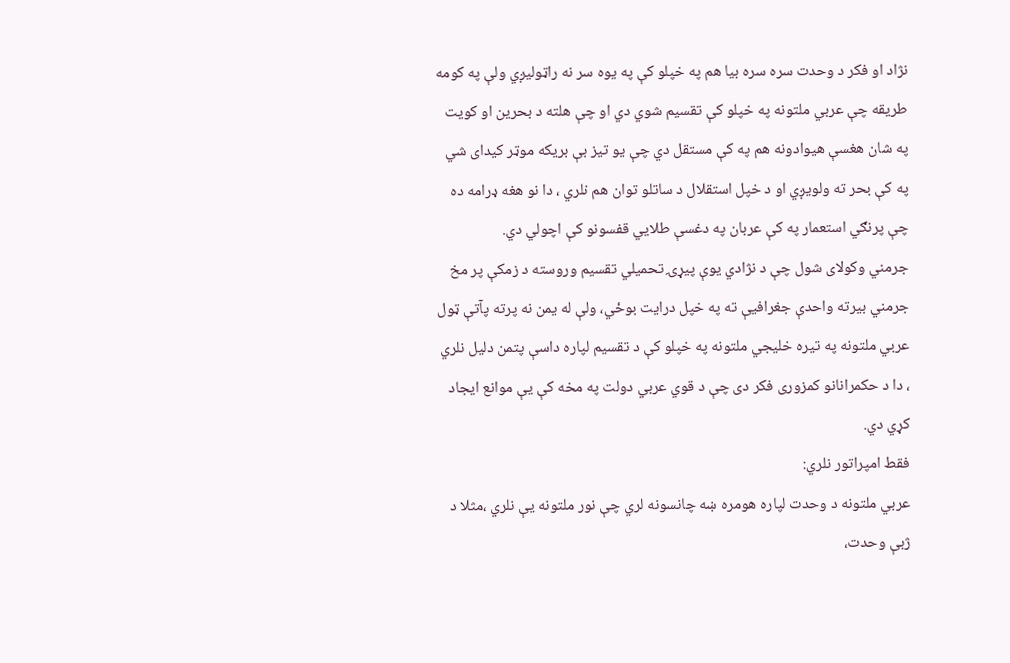نژاد او فکر د وحدت سره سره بيا هم په خپلو کې په يوه سر نه راټوليږي ولې په کومه طريقه چې عربي ملتونه په خپلو کې تقسيم شوي دي او چې هلته د بحرين او کويت په شان هغسې هيوادونه هم په کې مستقل دي چې يو تيز بې بريکه موټر کيداى شي په کې بحر ته ولويږي او د خپل استقلال د ساتلو توان هم نلري ، دا نو هغه ډرامه ده چې پرنګي استعمار په کې عربان په دغسې طلايي قفسونو کې اچولي دي.
جرمني وکولاى شول چې د نژادي يوې پيړۍ تحميلي تقسيم وروسته د زمکې پر مخ جرمني بيرته واحدې جغرافيې ته په خپل درايت بوځي، ولې له يمن نه پرته پآتې ټول عربي ملتونه په تيره خليجي ملتونه په خپلو کې د تقسيم لپاره داسې پتمن دليل نلري ، دا د حکمرانانو کمزورى فکر دى چې د قوي عربي دولت په مخه کې يې موانع ايجاد کړي دي.
فقط امپراتور نلري:
عربي ملتونه د وحدت لپاره هومره ښه چانسونه لري چې نور ملتونه يې نلري ،مثلا د ژبې وحدت،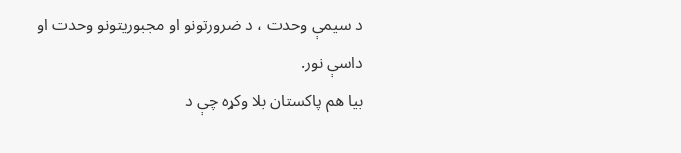د سيمې وحدت ، د ضرورتونو او مجبوريتونو وحدت او داسې نور.
بيا هم پاکستان بلا وکړه چې د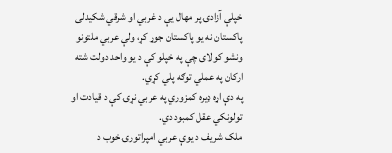خپلې آزادۍ پر مهال يې د غربي او شرقي شکيدلى پاکستان نه يو پاکستان جوړ کړ، ولې عربي ملتونو ونشو کولاى چې په خپلو کې د يو واحد دولت شته ارکان په عملي توګه پلي کړي.
په دې اړه ډيره کمزوري په عربي نړۍ کې د قيادت او تولونکي عقل کمبود دي.
ملک شريف د يوې عربي امپراتورۍ خوب د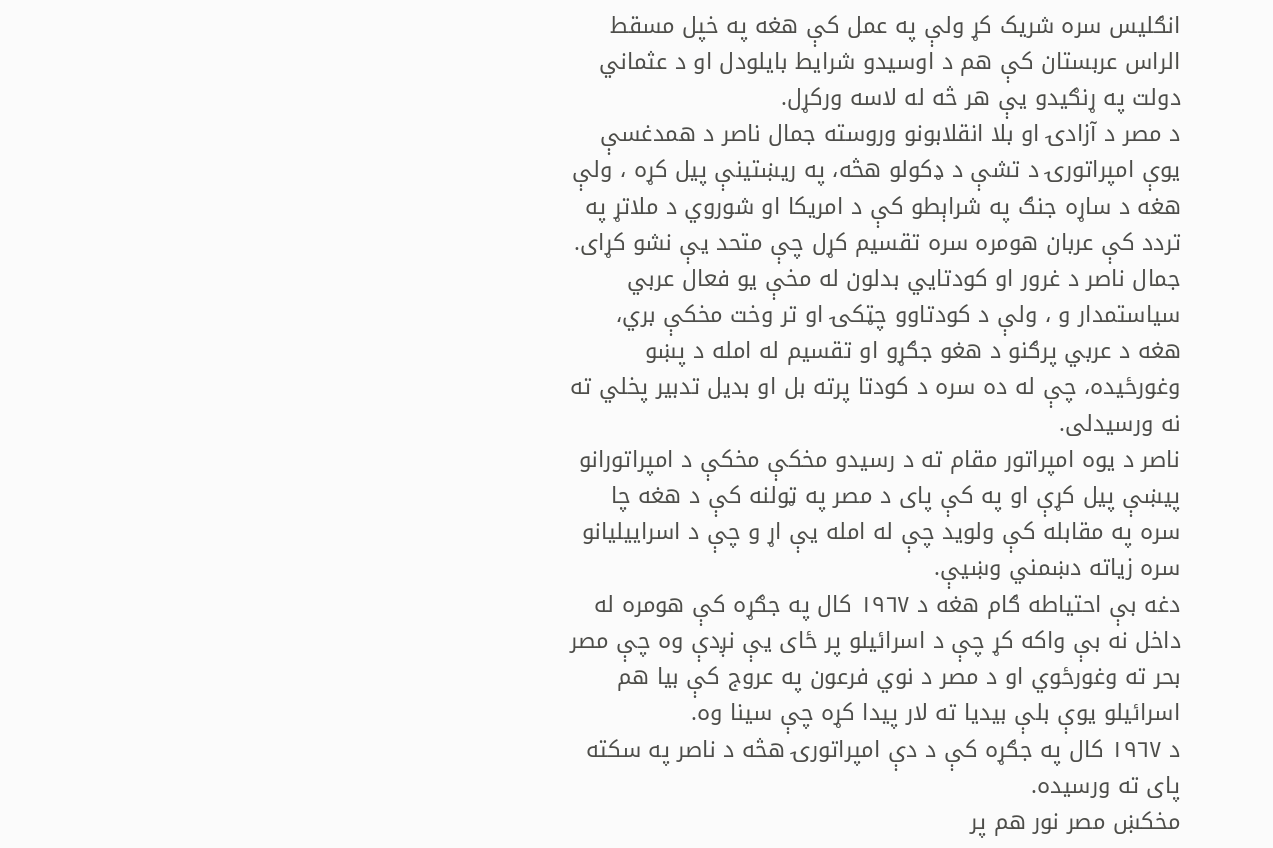انګليس سره شريک کړ ولې په عمل کې هغه په خپل مسقط الراس عربستان کې هم د اوسيدو شرايط بايلودل او د عثماني دولت په ړنګيدو يې هر څه له لاسه ورکړل.
د مصر د آزادۍ او بلا انقلابونو وروسته جمال ناصر د همدغسې يوې امپراتورۍ د تشې د ډکولو هڅه، په ريښتينې پيل کړه ، ولې هغه د ساړه جنګ په شراېطو کې د امريکا او شوروي د ملاتړ په تردد کې عربان هومره سره تقسيم کړل چې متحد يې نشو کړاى.
جمال ناصر د غرور او کودتايي بدلون له مخې يو فعال عربي سياستمدار و ، ولې د کودتاوو چټکۍ او تر وخت مخکې بري، هغه د عربي پرګنو د هغو جګړو او تقسيم له امله د پښو وغورځيده، چې له ده سره د کودتا پرته بل او بديل تدبير پخلي ته نه ورسيدلى.
ناصر د يوه امپراتور مقام ته د رسيدو مخکې مخکې د امپراتورانو پيښې پيل کړې او په کې پاى د مصر په ټولنه کې د هغه چا سره په مقابله کې ولويد چې له امله يې اړ و چې د اسراييليانو سره زياته دښمني وښيې.
دغه بې احتياطه ګام هغه د ١٩٦٧ کال په جګړه کې هومره له داخل نه بې واکه کړ چې د اسرائيلو پر ځاى يې نږدې وه چې مصر بحر ته وغورځوي او د مصر د نوي فرعون په عروج کې بيا هم اسرائيلو يوې بلې بيديا ته لار پيدا کړه چې سينا وه.
د ١٩٦٧ کال په جګړه کې د دې امپراتورۍ هڅه د ناصر په سکته پاى ته ورسيده.
مخکښ مصر نور هم پر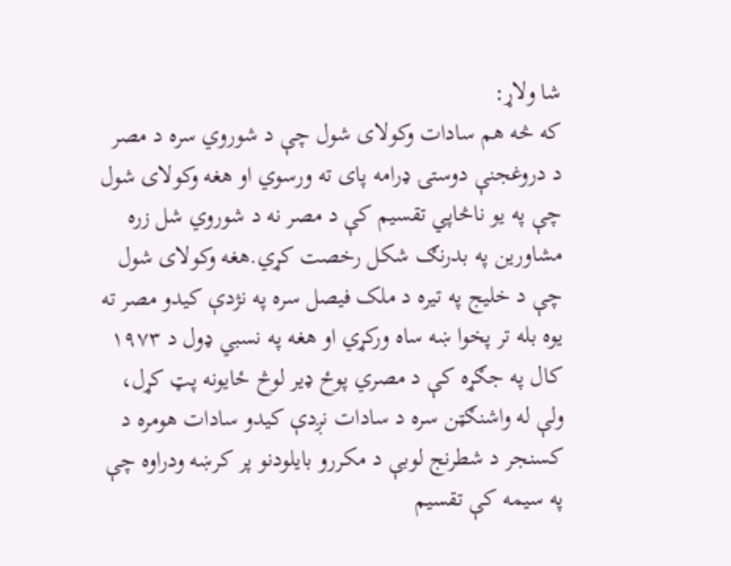شا ولاړ:
که څه هم سادات وکولاى شول چې د شوروي سره د مصر د دروغجنې دوستۍ ډرامه پاى ته ورسوي او هغه وکولاى شول چې په يو ناڅاپي تقسيم کې د مصر نه د شوروي شل زره مشاورين په بدرنګ شکل رخصت کړي.هغه وکولاى شول چې د خليج په تيره د ملک فيصل سره په نژدې کيدو مصر ته يوه بله تر پخوا ښه ساه ورکړي او هغه په نسبي ډول د ١٩٧٣ کال په جګړه کې د مصري پوځ ډير لوڅ ځايونه پټ کړل، ولې له واشنګټن سره د سادات نږدې کيدو سادات هومره د کسنجر د شطرنج لوبې د مکررو بايلودنو پر کرښه ودراوه چې په سيمه کې تقسيم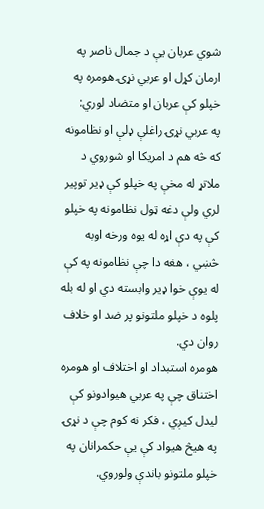شوي عربان يې د جمال ناصر په ارمان کړل او عربي نړۍ هومره په خپلو کې عربان او متضاد لوري:
په عربي نړۍ راغلې ډلې او نظامونه که څه هم د امريکا او شوروي د ملاتړ له مخې په خپلو کې ډير توپير لري ولې دغه ټول نظامونه په خپلو کې په دې اړه له يوه ورخه اوبه څښي ، هغه دا چې نظامونه په کې له يوې خوا ډير وابسته دي او له بله پلوه د خپلو ملتونو پر ضد او خلاف روان دي.
هومره استبداد او اختلاف او هومره اختناق چې په عربي هيوادونو کې ليدل کيږي ، فکر نه کوم چې د نړۍ په هيڅ هيواد کې يې حکمرانان په خپلو ملتونو باندې ولوروي.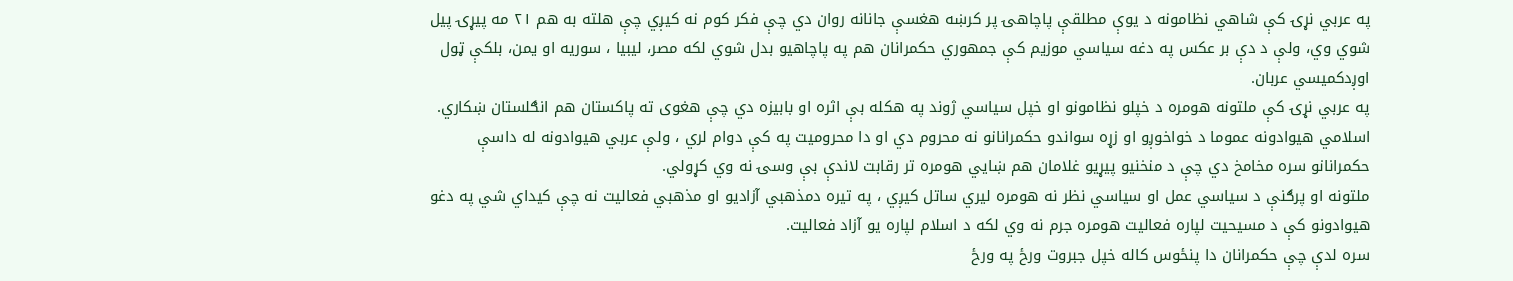په عربي نړۍ کې شاهي نظامونه د يوې مطلقې پاچاهۍ پر کرښه هغسې جانانه روان دي چې فکر کوم نه کيږي چې هلته به هم ٢١ مه پيړۍ پيل شوي وي، ولې د دې بر عکس په دغه سياسي موزيم کې جمهوري حکمرانان هم په پاچاهيو بدل شوي لکه مصر، ليبيا ، سوريه او يمن، بلکې ټول اوږدکميسي عربان.
په عربي نړۍ کې ملتونه هومره د خپلو نظامونو او خپل سياسي ژوند په هکله بې اثره او بابيزه دي چې هغوى ته پاکستان هم انګلستان ښکاري.
اسلامي هيوادونه عموما د خواخوږو او زړه سواندو حکمرانانو نه محروم دي او دا محروميت په کې دوام لري ، ولې عربي هيوادونه له داسې حکمرانانو سره مخامخ دي چې د منخنيو پيړيو غلامان هم ښايي هومره تر رقابت لاندې بې وسۍ نه وي کړولي.
ملتونه او پرګنې د سياسي عمل او سياسي نظر نه هومره ليري ساتل کيږي ، په تيره دمذهبي آزاديو او مذهبي فعاليت نه چې کيداي شي په دغو هيوادونو کې د مسيحيت لپاره فعاليت هومره جرم نه وي لکه د اسلام لپاره يو آزاد فعاليت.
سره لدې چې حکمرانان دا پنځوس کاله خپل جبروت ورځ په ورځ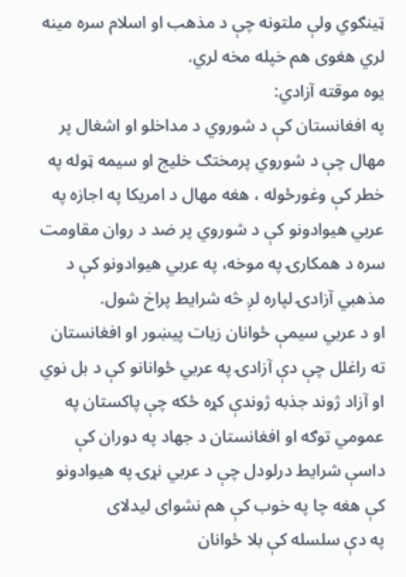ټينګوي ولې ملتونه چې د مذهب او اسلام سره مينه لري هغوى هم خپله مخه لري.
يوه موقته آزادي:
په افغانستان کې د شوروي د مداخلو او اشغال پر مهال چې د شوروي پرمختګ خليج او سيمه ټوله په خطر کې وغورځوله ، هغه مهال د امريکا په اجازه په عربي هيوادونو کې د شوروي پر ضد د روان مقاومت سره د همکارۍ په موخه، په عربي هيوادونو کې د مذهبي آزادۍ لپاره لږ څه شرايط پراخ شول.
او د عربي سيمې ځوانان زيات پيښور او افغانستان ته راغلل چې دې آزادۍ په عربي ځوانانو کې د بل نوي او آزاد ژوند جذبه ژوندې کړه ځکه چې پاکستان په عمومي توګه او افغانستان د جهاد په دوران کې داسې شرايط درلودل چې د عربي نړۍ په هيوادونو کې هغه چا په خوب کې هم نشواى ليدلاى
په دې سلسله کې بلا ځوانان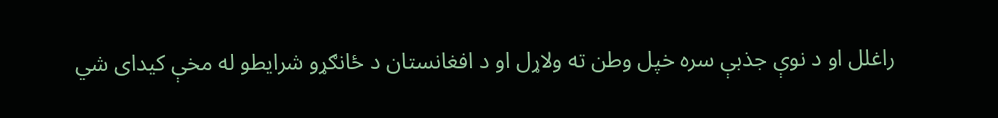راغلل او د نوې جذبې سره خپل وطن ته ولاړل او د افغانستان د ځانګړو شرايطو له مخې کيداى شي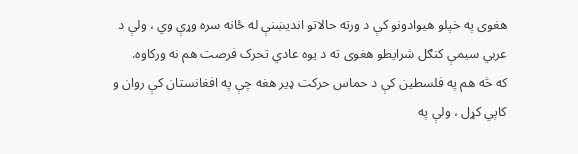هغوى په خپلو هيوادونو کې د ورته حالاتو انديښنې له ځانه سره وړې وي ، ولې د عربي سيمې کنګل شرايطو هغوى ته د يوه عادي تحرک فرصت هم نه ورکاوه.
که څه هم په فلسطين کې د حماس حرکت ډير هغه چې په افغانستان کې روان و کاپي کړل ، ولې په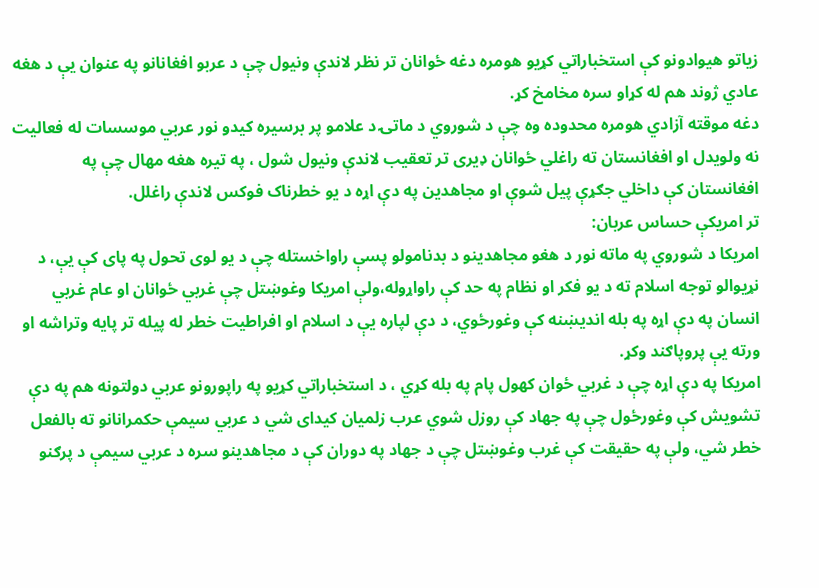زياتو هيوادونو کې استخباراتي کړيو هومره دغه ځوانان تر نظر لاندې ونيول چې د عربو افغانانو په عنوان يې د هغه عادي ژوند هم له کړاو سره مخامخ کړ.
دغه موقته آزادي هومره محدوده وه چې د شوروي د ماتۍ د علامو پر برسيره کيدو نور عربي موسسات له فعاليت نه ولويدل او افغانستان ته راغلي ځوانان ډيرى تر تعقيب لاندې ونيول شول ، په تيره هغه مهال چې په افغانستان کې داخلي جګړې پيل شوې او مجاهدين په دې اړه د يو خطرناک فوکس لاندې راغلل.
تر امريکې حساس عربان:
امريکا د شوروي په ماته نور د هغو مجاهدينو د بدنامولو پسې راواخستله چې د يو لوى تحول په پاى کې يې، د نړيوالو توجه اسلام ته د يو فکر او نظام په حد کې راواړوله،ولې امريکا وغوښتل چې غربي ځوانان او عام غربي انسان په دې اړه په بله انديښنه کې وغورځوي، د دې لپاره يې د اسلام او افراطيت خطر له پيله تر پايه وتراشه او ورته يې پروپاګند وکړ.
امريکا په دې اړه چې د غربي ځوان کهول پام په بله کړي ، د استخباراتي کړيو په راپورونو عربي دولتونه هم په دې تشويش کې وغورځول چې په جهاد کې روزل شوي عرب زلميان کيداى شي د عربي سيمې حکمرانانو ته بالفعل خطر شي، ولې په حقيقت کې غرب وغوښتل چې د جهاد په دوران کې د مجاهدينو سره د عربي سيمې د پرګنو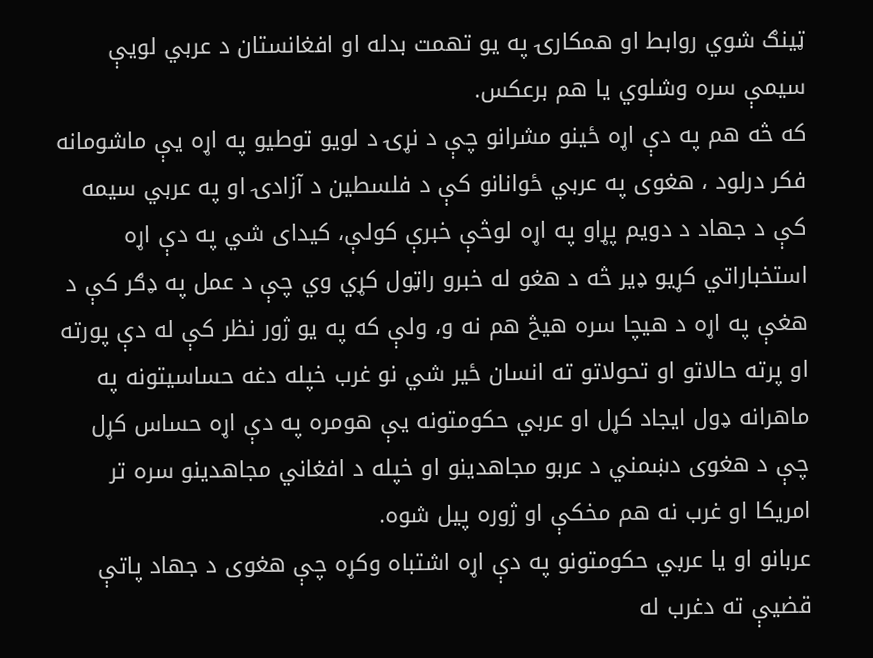ټينګ شوي روابط او همکارۍ په يو تهمت بدله او افغانستان د عربي لويې سيمې سره وشلوي يا هم برعکس.
که څه هم په دې اړه ځينو مشرانو چې د نړۍ د لويو توطيو په اړه يې ماشومانه فکر درلود ، هغوى په عربي ځوانانو کې د فلسطين د آزادۍ او په عربي سيمه کې د جهاد د دويم پړاو په اړه لوڅې خبرې كولې، کيداى شي په دې اړه استخباراتي کړيو ډير څه د هغو له خبرو راټول کړي وي چې د عمل په ډګر کې د هغې په اړه د هيچا سره هيڅ هم نه و، ولې که په يو ژور نظر کې له دې پورته او پرته حالاتو او تحولاتو ته انسان ځير شي نو غرب خپله دغه حساسيتونه په ماهرانه ډول ايجاد کړل او عربي حکومتونه يې هومره په دې اړه حساس کړل چې د هغوى دښمني د عربو مجاهدينو او خپله د افغاني مجاهدينو سره تر امريکا او غرب نه هم مخکې او ژوره پيل شوه.
عربانو او يا عربي حکومتونو په دې اړه اشتباه وکړه چې هغوى د جهاد پاتې قضيې ته دغرب له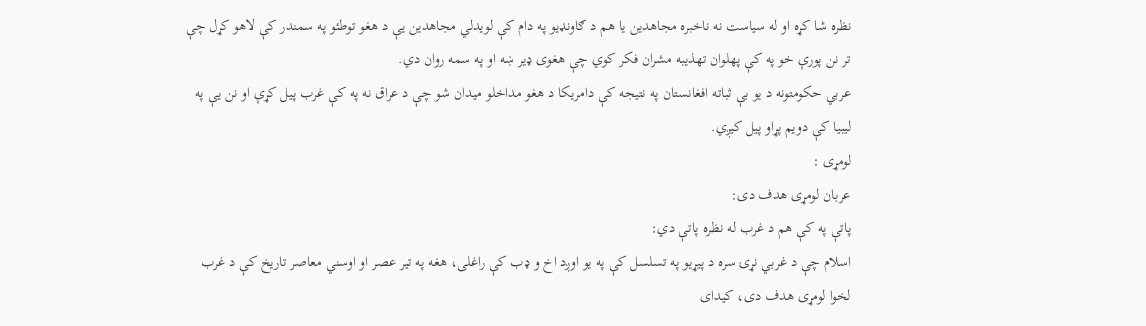نظره شا کړه او له سياست نه ناخبره مجاهدين يا هم د ګاونډيو په دام کې لويدلي مجاهدين يې د هغو توطئو په سمندر کې لاهو کړل چې تر نن پورې خو په کې پهلوان تهذيبه مشران فکر کوي چې هغوى ډير ښه او په سمه روان دي.
عربي حکومتونه د يو بې ثباته افغانستان په نتيجه کې دامريکا د هغو مداخلو ميدان شو چې د عراق نه په کې غرب پيل کړې او نن يې په ليبيا کې دويم پړاو پيل کيږي.
لومړى :
عربان لومړى هدف دى:
پاتې په کې هم د غرب له نظره پاتې دي:
اسلام چې د غربي نړۍ سره د پيړيو په تسلسل کې په يو اوږد اخ و ډب کې راغلى، هغه په تير عصر او اوسني معاصر تاريخ کې د غرب لخوا لومړى هدف دى، کيداى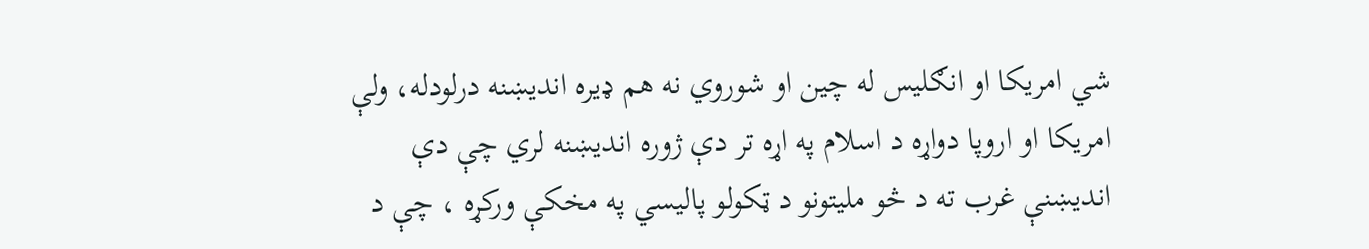شي امريکا او انګليس له چين او شوروي نه هم ډيره انديښنه درلودله، ولې امريکا او اروپا دواړه د اسلام په اړه تر دې ژوره انديښنه لري چې دې انديښنې غرب ته د څو مليتونو د ټکولو پاليسي په مخکې ورکړه ، چې د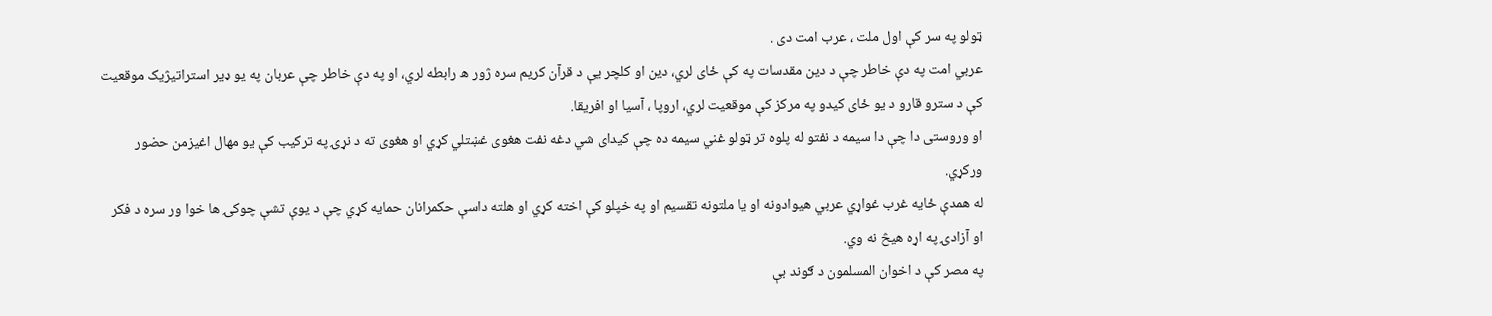ټولو په سر کې اول ملت ، عرب امت دى .
عربي امت په دې خاطر چې د دين مقدسات په کې ځاى لري، دين او کلچر يې د قرآن کريم سره ژور ه رابطه لري، او په دې خاطر چې عربان په يو ډير استراتيژيک موقعيت کې د سترو قارو د يو ځاى کيدو په مرکز کې موقعيت لري، اروپا ، آسيا او افريقا.
او وروستى دا چې دا سيمه د نفتو له پلوه تر ټولو غني سيمه ده چې کيداى شي دغه نفت هغوى غښتلي کړي او هغوى ته د نړۍ په ترکيب کې يو مهال اغيزمن حضور ورکړي.
له همدې ځايه غرب غواړي عربي هيوادونه او يا ملتونه تقسيم او په خپلو کې اخته کړي او هلته داسې حکمرانان حمايه کړي چې د يوې تشې چوکۍ ها خوا ور سره د فکر او آزادۍ په اړه هيڅ نه وي.
په مصر کې د اخوان المسلمون د ګوند بې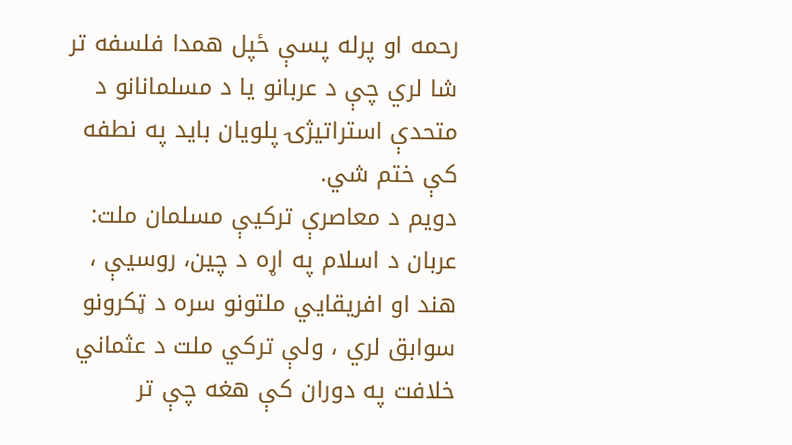رحمه او پرله پسې ځپل همدا فلسفه تر شا لري چې د عربانو يا د مسلمانانو د متحدې استراتيژۍ پلويان بايد په نطفه کې ختم شي.
دويم د معاصرې ترکيې مسلمان ملت:
عربان د اسلام په اړه د چين، روسيې ، هند او افريقايي ملتونو سره د ټکرونو سوابق لري ، ولې ترکي ملت د عثماني خلافت په دوران کې هغه چې تر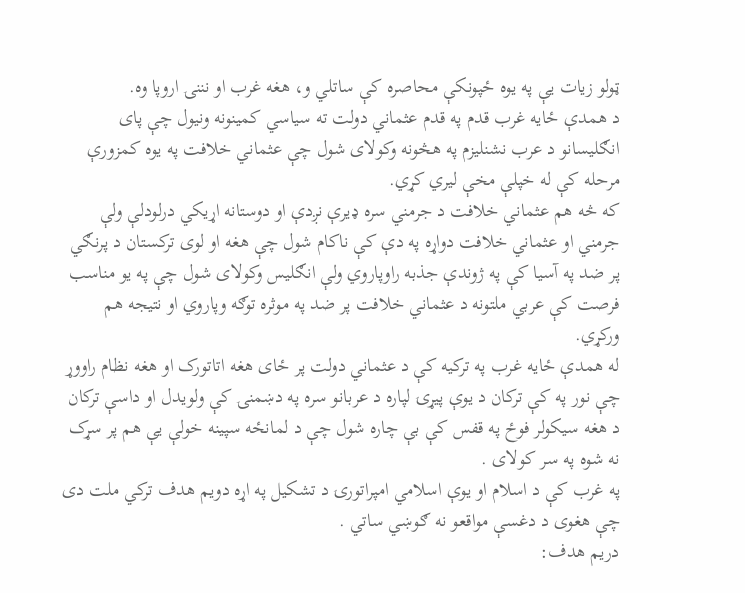ټولو زيات يې په يوه ځپونکې محاصره کې ساتلي و، هغه غرب او نننۍ اروپا وه.
د همدې ځايه غرب قدم په قدم عثماني دولت ته سياسي کمينونه ونيول چې پاى انګليسانو د عرب نشنليزم په هڅونه وکولاى شول چې عثماني خلافت په يوه کمزورې مرحله کې له خپلې مخې ليري کړي.
که څه هم عثماني خلافت د جرمني سره ډيرې نږدې او دوستانه اړيکي درلودلې ولې جرمني او عثماني خلافت دواړه په دې کې ناکام شول چې هغه او لوى ترکستان د پرنګي پر ضد په آسيا کې په ژوندې جذبه راوپاروي ولې انګليس وکولاى شول چې په يو مناسب فرصت کې عربي ملتونه د عثماني خلافت پر ضد په موثره توګه وپاروي او نتيجه هم ورکړي.
له همدې ځايه غرب په ترکيه کې د عثماني دولت پر ځاى هغه اتاتورک او هغه نظام راووړ چې نور په کې ترکان د يوې پيړۍ لپاره د عربانو سره په دښمنۍ کې ولويدل او داسې ترکان د هغه سيکولر فوځ په قفس کې بې چاره شول چې د لمانځه سپينه خولې يې هم پر سړک نه شوه په سر کولاى .
په غرب کې د اسلام او يوې اسلامي امپراتورۍ د تشکيل په اړه دويم هدف ترکي ملت دى چې هغوى د دغسې مواقعو نه ګوښي ساتي .
دريم هدف: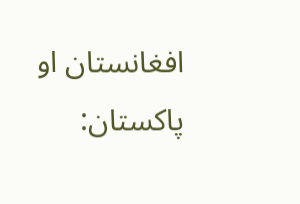افغانستان او پاکستان: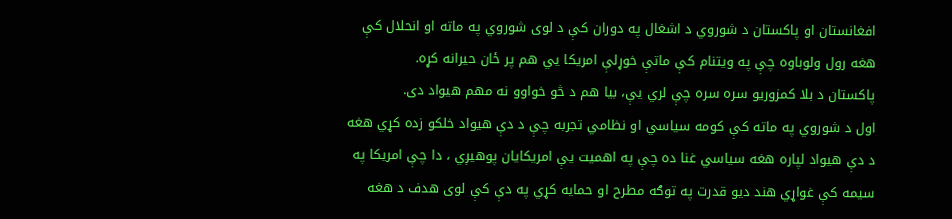افغانستان او پاکستان د شوروي د اشغال په دوران کې د لوى شوروي په ماته او انحلال کې هغه رول ولوباوه چې په ويتنام کې ماتې خوړلې امريکا يي هم پر ځان حيرانه کړه.
پاکستان د بلا کمزوريو سره سره چې لري يې، بيا هم د څو خواوو نه مهم هيواد دى.
اول د شوروي په ماته کې کومه سياسي او نظامي تجربه چې د دې هيواد خلکو زده کړي هغه د دې هيواد لپاره هغه سياسي غنا ده چې په اهميت يې امريکايان پوهيږي ، دا چې امريکا په سيمه کې غواړي هند ديو قدرت په توګه مطرح او حمايه کړي په دې کې لوى هدف د هغه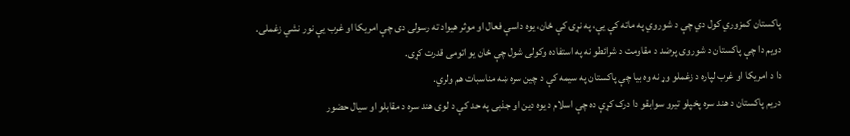پاکستان کمزوري کول دي چې د شوروي په ماته کې يې، په نړۍ کې ځان، يوه داسې فعال او موثر هيواد ته رسولى دى چې امريکا او غرب يې نور نشي زغملى.
دويم دا چې پاکستان د شوروى پرضد د مقاومت د شرائطو نه په استفاده وکولى شول چې ځان يو اتومى قدرت کړى.
دا د امريکا او غرب لپاره د زغملو وړ نه وه بيا چې پاکستان په سيمه کې د چين سره ښه مناسبات هم ولري.
دريم پاکستان د هند سره پخپلو تيرو سوابقو دا درک کړې ده چې اسلام د يوه دين او جذبى په حد کې د لوى هند سره د مقابلو او سيال حضور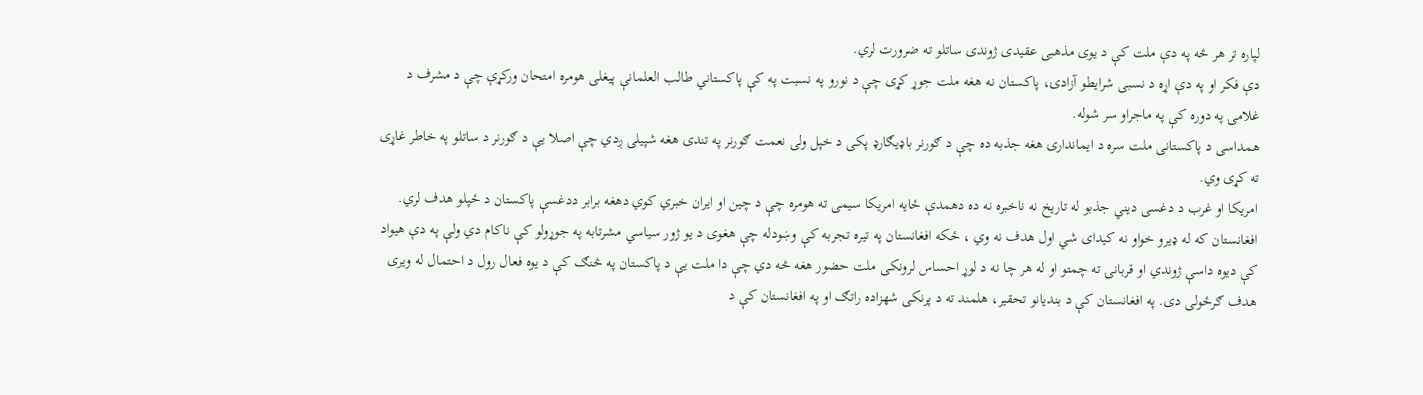لپاره تر هر څه په دې ملت کې د يوى مذهبى عقيدى ژوندى ساتلو ته ضرورت لري.
دې فکر او په دې اړه د نسبى شرايطو آزادۍ، پاکستان نه هغه ملت جوړ کړى چې د نورو په نسبت په کې پاکستاني طالب العلمانې پيغلى هومره امتحان ورکړې چې د مشرف د غلامۍ په دوره کې په ماجراو سر شوله.
همداسى د پاکستانى ملت سره د ايماندارۍ هغه جذبه ده چې د ګورنر باډيګارډ پکى د خپل ولى نعمت ګورنر په تندى هغه شپيلى ږدي چې اصلا يې د ګورنر د ساتلو په خاطر غاړى ته کړى وي.
امريکا او غرب د دغسى ديني جذبو له تاريخ نه ناخبره نه ده دهمدې ځايه امريکا سيمى ته هومره چې د چين او ايران خبري کوي دهغه برابر ددغسې پاکستان د ځپلو هدف لري.
افغانستان که له ډيرو خواو نه کيداى شي اول هدف نه وي ، ځکه افغانستان په تيره تجربه کې وښودله چې هغوى د يو ژور سياسي مشرتابه په جوړولو کې ناکام دي ولې په دې هيواد کې ديوه داسې ژوندي او قربانۍ ته چمتو او له هر چا نه د لوړ احساس لرونکى ملت حضور هغه څه دي چې دا ملت يې د پاکستان په څنګ کې د يوه فعال رول د احتمال له ويرى هدف ګرځولى دى. په افغانستان کې د بنديانو تحقير، هلمند ته د پرنکى شهزاده راتګ او په افغانستان کې د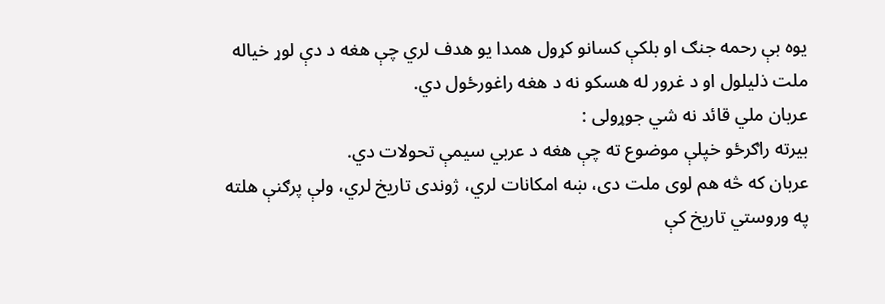يوه بې رحمه جنګ او بلکې کسانو کړول همدا يو هدف لري چې هغه د دې لوړ خياله ملت ذليلول او د غرور له هسکو نه د هغه راغورځول دي.
عربان ملي قائد نه شي جوړولى :
بيرته راګرځو خپلې موضوع ته چې هغه د عربي سيمې تحولات دي.
عربان که څه هم لوى ملت دى، ښه امکانات لري، ژوندى تاريخ لري، ولې پرګنې هلته په وروستي تاريخ کې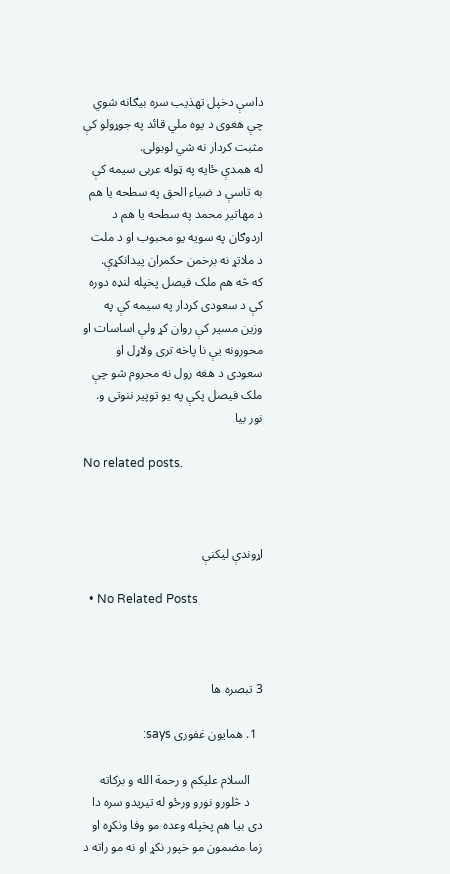داسې دخپل تهذيب سره بيګانه شوي چې هغوى د يوه ملي قائد په جوړولو کې مثبت کردار نه شي لوبولى.
له همدې ځايه په ټوله عربى سيمه کې به تاسې د ضياء الحق په سطحه يا هم د مهاتير محمد په سطحه يا هم د اردوګان په سويه يو محبوب او د ملت د ملاتړ نه برخمن حکمران پيدانکړې.
که څه هم ملک فيصل پخپله لنډه دوره کې د سعودى کردار په سيمه کې په وزين مسير کې روان کړ ولې اساسات او محورونه يې نا پاخه ترى ولاړل او سعودى د هغه رول نه محروم شو چې ملک فيصل پکې په يو توپير ننوتى و.
نور بيا

No related posts.



اړوندې ليکنې

  • No Related Posts



3 تبصره ها

  1. همایون غفوری says:

    السلام علیکم و رحمة الله و برکاته
    د څلورو نورو ورځو له تیریدو سره دا دی بیا هم پخپله وعده مو وفا ونکړه او زما مضمون مو خپور نکړ او نه مو راته د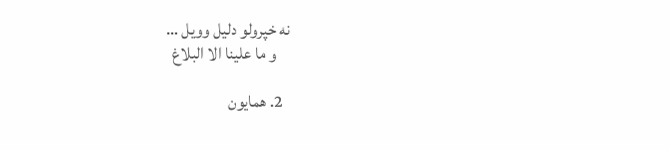نه خپرولو دلیل وویل …
    و ما علینا الا البلاغ

  2. همایون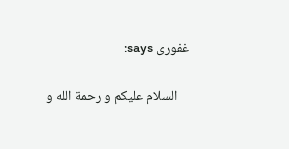غفوری says:

    السلام علیکم و رحمة الله و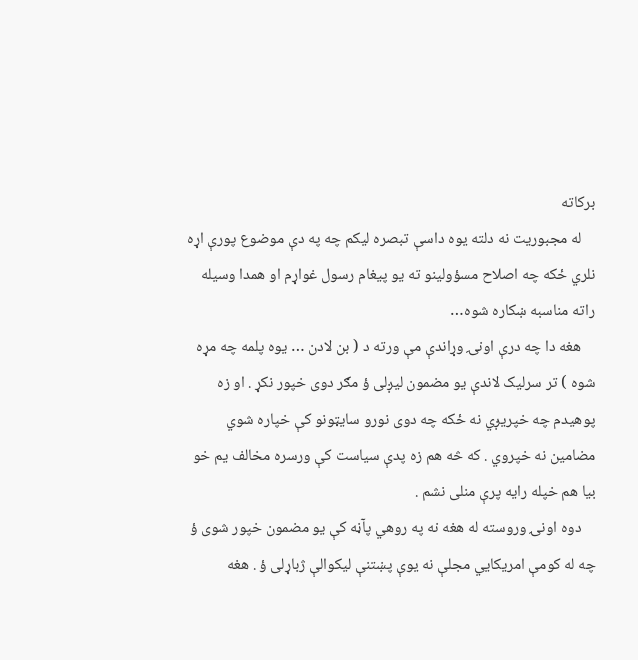برکاته
    له مجبوریت نه دلته یوه داسې تبصره لیکم چه په دې موضوع پورې اړه نلري ځکه چه اصلاح مسؤولینو ته یو پیغام رسول غواړم او همدا وسیله راته مناسبه ښکاره شوه…
    هغه دا چه درې اونۍ وړاندې مې ورته د ( بن لادن … یوه پلمه چه مړه شوه ) تر سرلیک لاندې یو مضمون لیږلی ؤ مګر دوی خپور نکړ . او زه پوهیدم چه خپریږي نه ځکه چه دوی نورو سایټونو کې خپاره شوي مضامین نه خپروي . که څه هم زه پدې سیاست کې ورسره مخالف یم خو بیا هم خپله رایه پرې منلی نشم .
    دوه اونۍ وروسته له هغه نه په روهي پآڼه کې یو مضمون خپور شوی ؤ چه له کومې امریکایي مجلې نه يوې پښتنې لیکوالې ژباړلی ؤ . هغه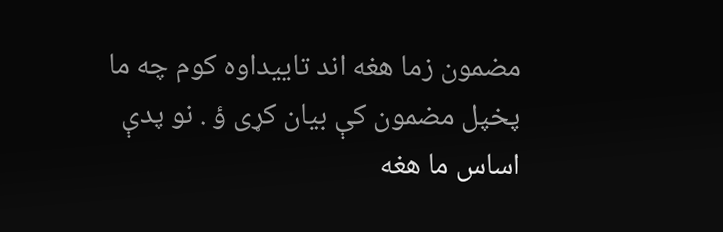مضمون زما هغه اند تاییداوه کوم چه ما پخپل مضمون کې بیان کړی ؤ . نو پدې اساس ما هغه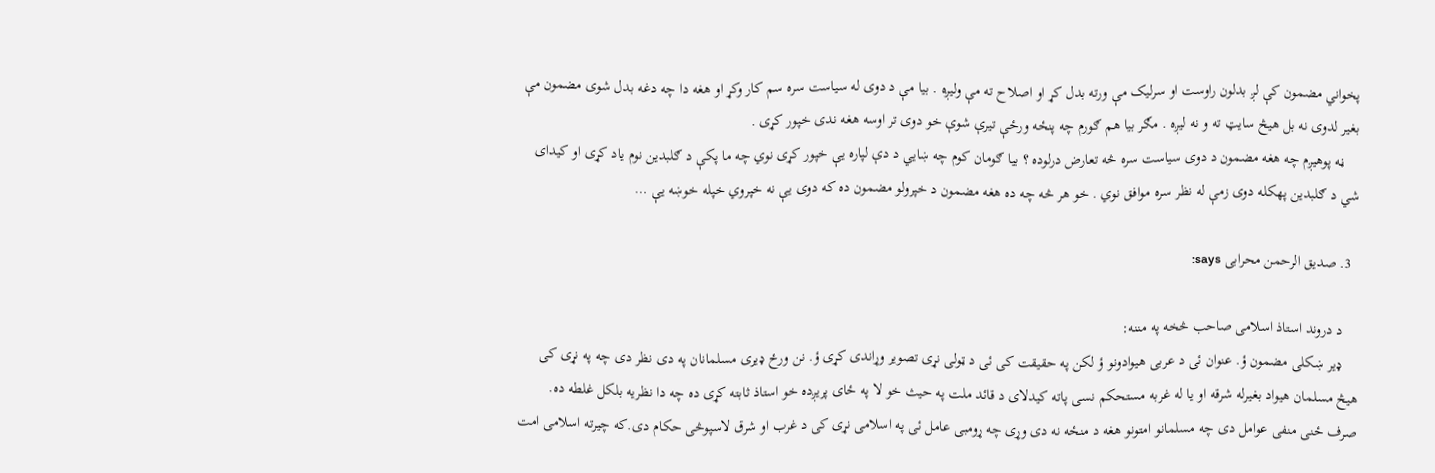پخواني مضمون کې لږ بدلون راوست او سرلیک مې ورته بدل کړ او اصلاح ته مې ولیږه . بیا مې د دوی له سیاست سره سم کار وکړ او هغه دا چه دغه بدل شوی مضمون مې بغیر لدوی نه بل هیڅ سایټ ته و نه لیږه . مګر بیا هم ګورم چه پنځه ورځې تیرې شوې خو دوی تر اوسه هغه ندی خپور کړی .
    ڼه پوهیږم چه هغه مضمون د دوی سیاست سره څه تعارض درلوده ؟ بیا ګومان کوم چه ښایي د دې لپاره یې خپور کړی نوي چه ما پکې د ګلبدین نوم یاد کړی او کیدای شي د ګلبدین پهکله دوی زمې له نظر سره موافق نوي . خو هر څه چه ده هغه مضمون د خپرولو مضمون ده که دوی یې نه خپروي خپله خوښه یې …

  3. صدیق الرحمن محرابی says:

    د دروند استاذ اسلامی صاحب څخه په مننه:
    ډیر ښکلی مضمون ؤ. عنوان ئی د عربی هیوادونو ؤ لکن په حقیقت کی ئی د ټولی نړی تصویر وړاندی کړی ؤ. نن ورځ ډیری مسلمانان په دی نظر دی چه په نړی کی هیڅ مسلمان هیواد بغیرله شرقه او یا له غربه مستحکم نسی پاته کیدلای د قائد ملت په حیث خو لا په ځای پریږده خو استاذ ثابته کړی ده چه دا نظریه بلکل غلطه ده. صرف ځنی منفی عوامل دی چه مسلمانو امتونو هغه د منځه نه دی وړی چه ړومبی عامل ئی په اسلامی نړی کی د غرب او شرق لاسپوڅی حکام دی.که چیرته اسلامی امت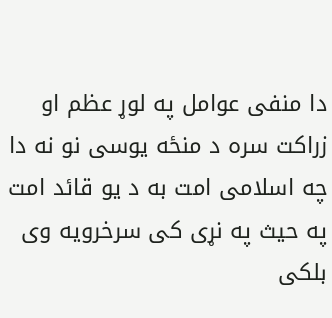دا منفی عوامل په لوړ عظم او زراکت سره د منځه یوسی نو نه دا چه اسلامی امت به د یو قائد امت په حیث په نړی کی سرخرویه وی بلکی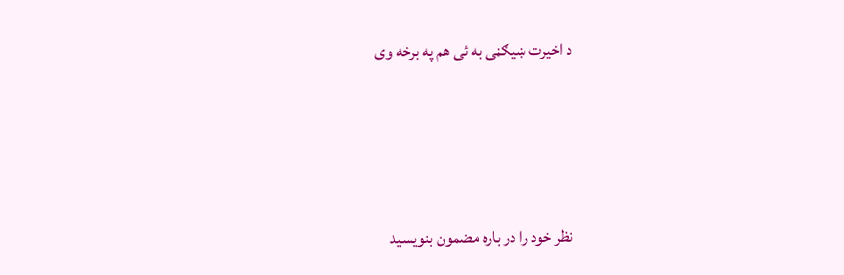د اخیرت ښیګڼی به ئی هم په برخه وی




نظر خود را در باره مضمون بنویسيد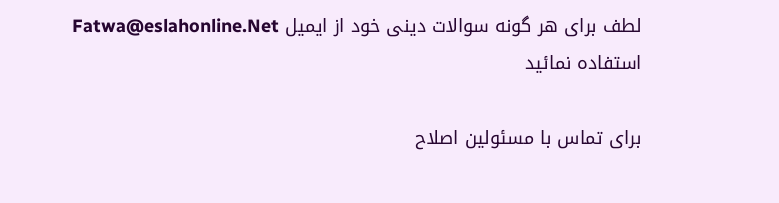لطف برای هر گونه سوالات دینی خود از ایمیل Fatwa@eslahonline.Net استفاده نمائید

برای تماس با مسئولین اصلاح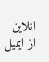انلاین از ایمیل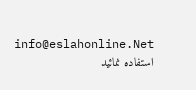info@eslahonline.Net استفاده نمائید